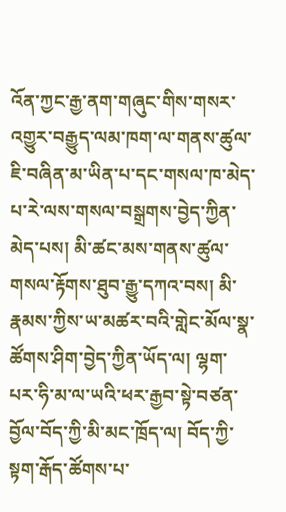འོན་ཀྱང་རྒྱ་ནག་གཞུང་གིས་གསར་འགྱུར་བརྒྱུད་ལམ་ཁག་ལ་གནས་ཚུལ་ཇི་བཞིན་མ་ཡིན་པ་དང་གསལ་ཁ་མེད་པ་རེ་ལས་གསལ་བསྒྲགས་བྱེད་ཀྱིན་མེད་པས། མི་ཚང་མས་གནས་ཚུལ་གསལ་རྟོགས་ཐུབ་རྒྱུ་དཀའ་བས། མི་རྣམས་ཀྱིས་ཡ་མཚར་བའི་གླེང་མོལ་སྣ་ཚོགས་ཤིག་བྱེད་ཀྱིན་ཡོད་ལ། ལྷག་པར་ཧི་མ་ལ་ཡའི་ཕར་རྒྱབ་སྟེ་བཙན་བྱོལ་བོད་ཀྱི་མི་མང་ཁྲོད་ལ། བོད་ཀྱི་སྟག་རྒོད་ཚོགས་པ་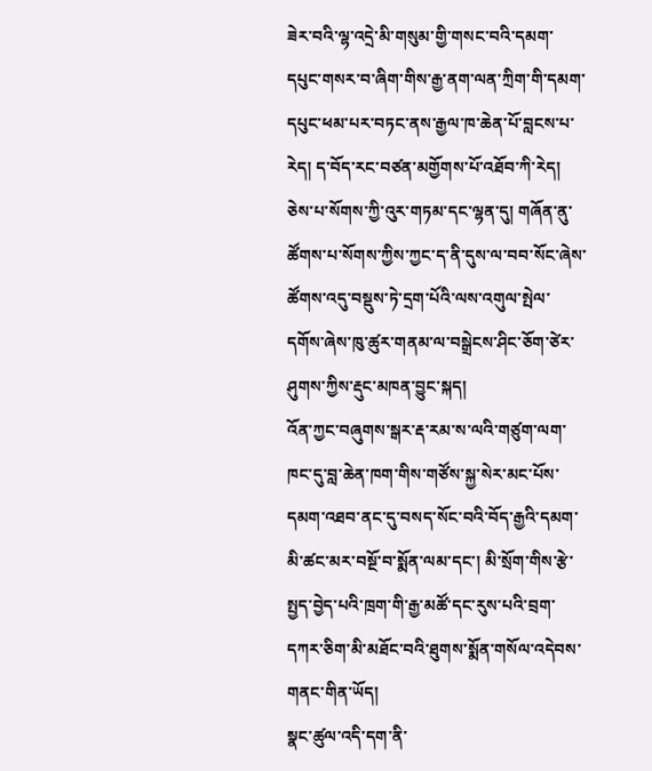ཟེར་བའི་ལྷ་འདྲེ་མི་གསུམ་གྱི་གསང་བའི་དམག་དཔུང་གསར་བ་ཞིག་གིས་རྒྱ་ནག་ལན་ཀྲིག་གི་དམག་དཔུང་ཕམ་པར་བཏང་ནས་རྒྱལ་ཁ་ཆེན་པོ་བླངས་པ་རེད། ད་བོད་རང་བཙན་མགྱོགས་པོ་འཐོབ་ཀི་རེད། ཅེས་པ་སོགས་ཀྱི་འུར་གཏམ་དང་ལྷན་དུ། གཞོན་ནུ་ཚོགས་པ་སོགས་ཀྱིས་ཀྱང་ད་ནི་དུས་ལ་བབ་སོང་ཞེས་ཚོགས་འདུ་བསྡུས་ཏེ་དྲག་པོའི་ལས་འགུལ་སྤེལ་དགོས་ཞེས་ཁུ་ཚུར་གནམ་ལ་བསྒྲེངས་ཤིང་ཅོག་ཙེར་ཤུགས་ཀྱིས་རྡུང་མཁན་བྱུང་སྐད།
འོན་ཀྱང་བཞུགས་སྒར་རྡ་རམ་ས་ལའི་གཙུག་ལག་ཁང་དུ་བླ་ཆེན་ཁག་གིས་གཙོས་སྐྱ་སེར་མང་པོས་དམག་འཐབ་ནང་དུ་བསད་སོང་བའི་བོད་རྒྱའི་དམག་མི་ཚང་མར་བསྔོ་བ་སྨོན་ལམ་དང་། མི་སྲོག་གིས་རྩེ་སྤྱད་བྱེད་པའི་ཁྲག་གི་རྒྱ་མཚོ་དང་རུས་པའི་བྲག་དཀར་ཅིག་མི་མཐོང་བའི་ཐུགས་སྨོན་གསོལ་འདེབས་གནང་གིན་ཡོད།
སྣང་ཚུལ་འདི་དག་ནི་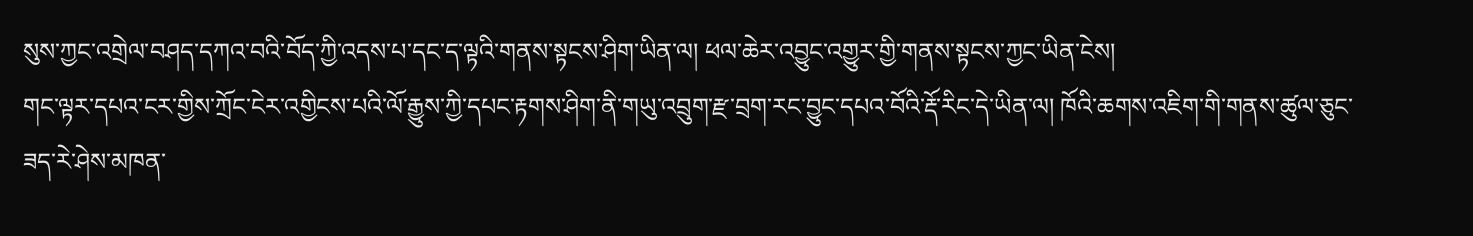སུས་ཀྱང་འགྲེལ་བཤད་དཀའ་བའི་བོད་ཀྱི་འདས་པ་དང་ད་ལྟའི་གནས་སྟངས་ཤིག་ཡིན་ལ། ཕལ་ཆེར་འབྱུང་འགྱུར་གྱི་གནས་སྟངས་ཀྱང་ཡིན་ངེས།
གང་ལྟར་དཔའ་ངར་གྱིས་ཀྲོང་ངེར་འགྱིངས་པའི་ལོ་རྒྱུས་ཀྱི་དཔང་རྟགས་ཤིག་ནི་གཡུ་འབྲུག་རྫ་བྲག་རང་བྱུང་དཔའ་བོའི་རྡོ་རིང་དེ་ཡིན་ལ། ཁོའི་ཆགས་འཇིག་གི་གནས་ཚུལ་ཅུང་ཟད་རེ་ཤེས་མཁན་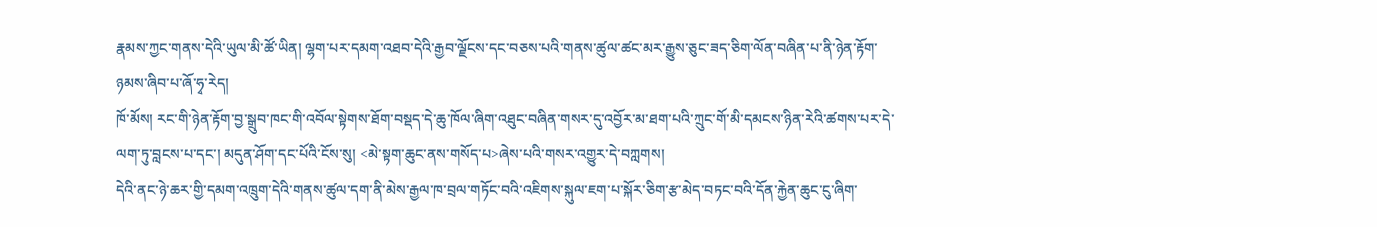རྣམས་ཀྱང་གནས་དེའི་ཡུལ་མི་ཚོ་ཡིན། ལྷག་པར་དམག་འཐབ་དེའི་རྒྱབ་ལྗོངས་དང་བཅས་པའི་གནས་ཚུལ་ཚང་མར་རྒྱུས་ཅུང་ཟད་ཅིག་ལོན་བཞིན་པ་ནི་ཉེན་རྟོག་ཉམས་ཞིབ་པ་ཞོ་ཧྭ་རེད།
ཁོ་མོས། རང་གི་ཉེན་རྟོག་བྱ་སྒྲུབ་ཁང་གི་འབོལ་སྟེགས་ཐོག་བསྡད་དེ་ཆུ་ཁོལ་ཞིག་འཐུང་བཞིན་གསར་དུ་འབྱོར་མ་ཐག་པའི་ཀྲུང་གོ་མི་དམངས་ཉིན་རེའི་ཚགས་པར་དེ་ལག་ཏུ་བླངས་པ་དང་། མདུན་ཤོག་དང་པོའི་ངོས་སུ། <མེ་སྟག་ཆུང་ནས་གསོད་པ>ཞེས་པའི་གསར་འགྱུར་དེ་བཀླགས།
དེའི་ནང་ཉེ་ཆར་གྱི་དམག་འཁྲུག་དེའི་གནས་ཚུལ་དག་ནི་མེས་རྒྱལ་ཁ་བྲལ་གཏོང་བའི་འཇིགས་སྐུལ་ཇག་པ་སྐོར་ཅིག་རྩ་མེད་བཏང་བའི་དོན་རྐྱེན་ཆུང་ངུ་ཞིག་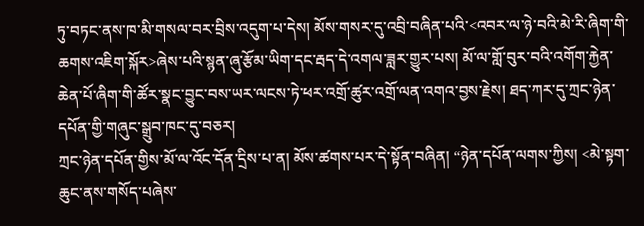ཏུ་བཏང་ནས་ཁ་མི་གསལ་བར་བྲིས་འདུག་པ་དེས། མོས་གསར་དུ་འབྲི་བཞིན་པའི་<འབར་ལ་ཉེ་བའི་མེ་རི་ཞིག་གི་ཆགས་འཇིག་སྐོར>ཞེས་པའི་སྙན་ཞུ་རྩོམ་ཡིག་དང་རྦད་དེ་འགལ་ཟླར་གྱུར་པས། མོ་ལ་གློ་བུར་བའི་འགོག་རྐྱེན་ཆེན་པོ་ཞིག་གི་ཚོར་སྣང་བྱུང་བས་ཡར་ལངས་ཏེ་ཕར་འགྲོ་ཚུར་འགྲོ་ལན་འགའ་བྱས་རྗེས། ཐད་ཀར་དུ་ཀྲང་ཉེན་དཔོན་གྱི་གཞུང་སྒྲུབ་ཁང་དུ་བཅར།
ཀྲང་ཉེན་དཔོན་གྱིས་མོ་ལ་འོང་དོན་དྲིས་པ་ན། མོས་ཚགས་པར་དེ་སྟོན་བཞིན། “ཉེན་དཔོན་ལགས་ཀྱིས། <མེ་སྟག་ཆུང་ནས་གསོད་པཞེས་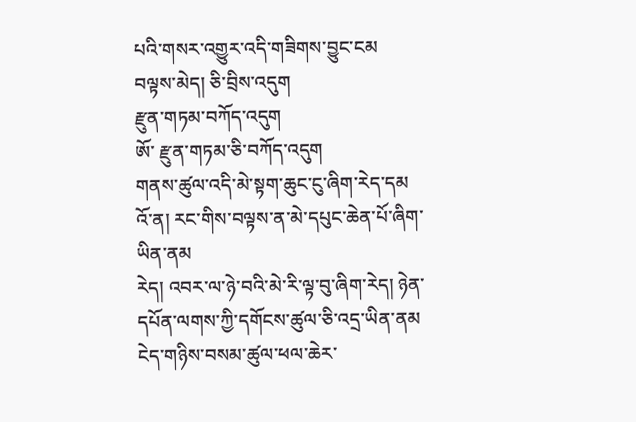པའི་གསར་འགྱུར་འདི་གཟིགས་བྱུང་ངམ
བལྟས་མེད། ཅི་བྲིས་འདུག
རྫུན་གཏམ་བཀོད་འདུག
ཨོ་ རྫུན་གཏམ་ཅི་བཀོད་འདུག
གནས་ཚུལ་འདི་མེ་སྟག་ཆུང་ངུ་ཞིག་རེད་དམ
འོ་ན། རང་གིས་བལྟས་ན་མེ་དཔུང་ཆེན་པོ་ཞིག་ཡིན་ནམ
རེད། འབར་ལ་ཉེ་བའི་མེ་རི་ལྟ་བུ་ཞིག་རེད། ཉེན་དཔོན་ལགས་ཀྱི་དགོངས་ཚུལ་ཅི་འདྲ་ཡིན་ནམ
ངེད་གཉིས་བསམ་ཚུལ་ཕལ་ཆེར་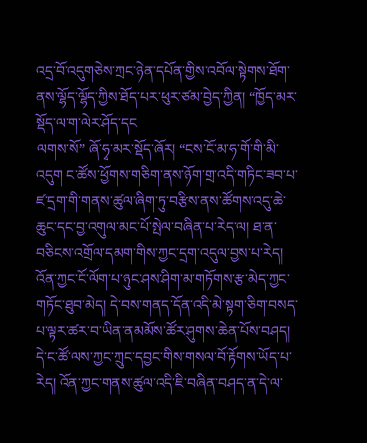འདྲ་བོ་འདུགཅེས་ཀྲང་ཉེན་དཔོན་གྱིས་འབོལ་སྟེགས་ཐོག་ནས་ལྷོད་ལྷོད་ཀྱིས་ཐོད་པར་ཕུར་ཙམ་བྱེད་ཀྱིན། “ཁྱོད་མར་སྡོད་ལ་ག་ལེར་ཤོད་དང
ལགས་སོ” ཞོ་ཧྭ་མར་སྡོད་ཞོར། “ངས་ངོ་མ་ཧ་གོ་གི་མི་འདུག ང་ཚོས་ཕྱོགས་གཅིག་ནས་ཉོག་གྲ་འདི་གཏིང་ཟབ་པ་ཛ་དྲག་གི་གནས་ཚུལ་ཞིག་ཏུ་བརྩིས་ནས་ཚོགས་འདུ་ཆེ་ཆུང་དང་བྱ་འགུལ་མང་པོ་སྤེལ་བཞིན་པ་རེད་ལ། ཐ་ན་བཅིངས་འགྲོལ་དམག་གིས་ཀྱང་དྲག་འདུལ་བྱས་པ་རེད། འོན་ཀྱང་ངོ་ལོག་པ་ཉུང་ཤས་ཤིག་མ་གཏོགས་རྩ་མེད་ཀྱང་གཏོང་ཐུབ་མེད། དེ་བས་གནད་དོན་འདི་མེ་སྟག་ཅིག་བསད་པ་ལྟར་ཚར་བ་ཡིན་ནམམོས་ཚོར་ཤུགས་ཆེན་པོས་བཤད།
དེ་ང་ཚོ་ལས་ཀྱང་ཀྲུང་དབྱང་གིས་གསལ་བོ་རྟོགས་ཡོད་པ་རེད། འོན་ཀྱང་གནས་ཚུལ་འདི་ཇི་བཞིན་བཤད་ན་དེ་ལ་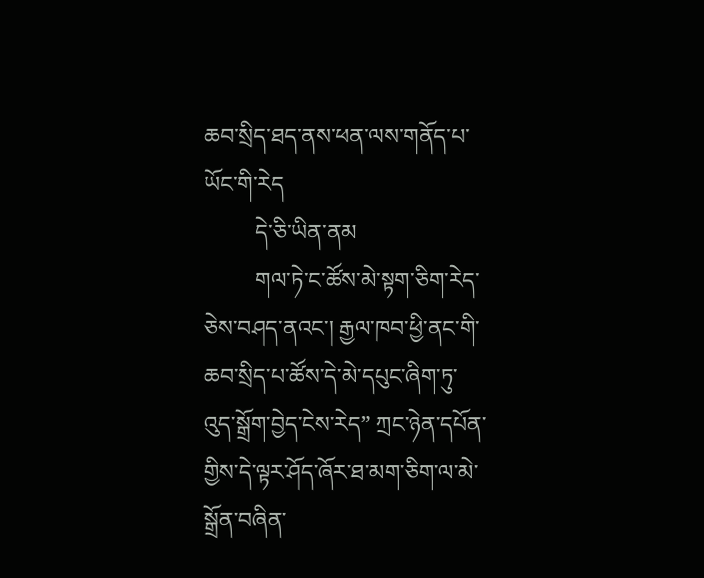ཆབ་སྲིད་ཐད་ནས་ཕན་ལས་གནོད་པ་ཡོང་གི་རེད
         དེ་ཅི་ཡིན་ནམ
         གལ་ཏེ་ང་ཚོས་མེ་སྟག་ཅིག་རེད་ཅེས་བཤད་ནའང་། རྒྱལ་ཁབ་ཕྱི་ནང་གི་ཆབ་སྲིད་པ་ཚོས་དེ་མེ་དཔུང་ཞིག་ཏུ་འུད་སྒྲོག་བྱེད་ངེས་རེད” ཀྲང་ཉེན་དཔོན་གྱིས་དེ་ལྟར་ཤོད་ཞོར་ཐ་མག་ཅིག་ལ་མེ་སྒྲོན་བཞིན་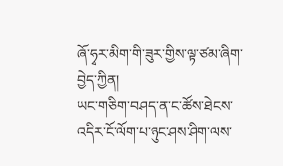ཞོ་ཧྭར་མིག་གི་ཟུར་གྱིས་ལྟ་ཙམ་ཞིག་བྱེད་ཀྱིན།
ཡང་གཅིག་བཤད་ན་ང་ཚོས་ཐེངས་འདིར་ངོ་ལོག་པ་ཉུང་ཤས་ཤིག་ལས་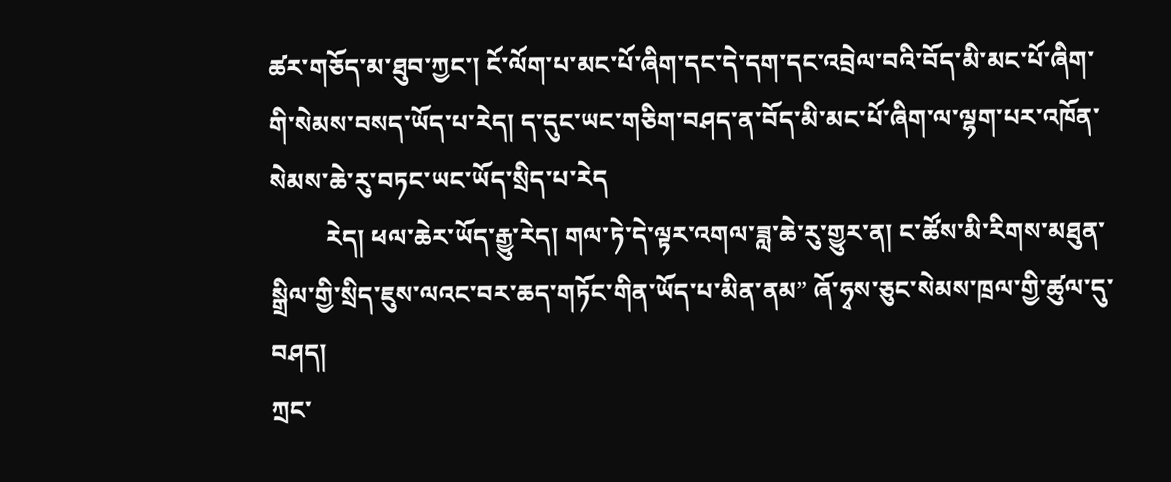ཚར་གཅོད་མ་ཐུབ་ཀྱང་། ངོ་ལོག་པ་མང་པོ་ཞིག་དང་དེ་དག་དང་འབྲེལ་བའི་བོད་མི་མང་པོ་ཞིག་གི་སེམས་བསད་ཡོད་པ་རེད། ད་དུང་ཡང་གཅིག་བཤད་ན་བོད་མི་མང་པོ་ཞིག་ལ་ལྷག་པར་འཁོན་སེམས་ཆེ་རུ་བཏང་ཡང་ཡོད་སྲིད་པ་རེད
         རེད། ཕལ་ཆེར་ཡོད་རྒྱུ་རེད། གལ་ཏེ་དེ་ལྟར་འགལ་ཟླ་ཆེ་རུ་གྱུར་ན། ང་ཚོས་མི་རིགས་མཐུན་སྒྲིལ་གྱི་སྲིད་ཇུས་ལའང་བར་ཆད་གཏོང་གིན་ཡོད་པ་མིན་ནམ” ཞོ་ཧྭས་ཅུང་སེམས་ཁྲལ་གྱི་ཚུལ་དུ་བཤད།
ཀྲང་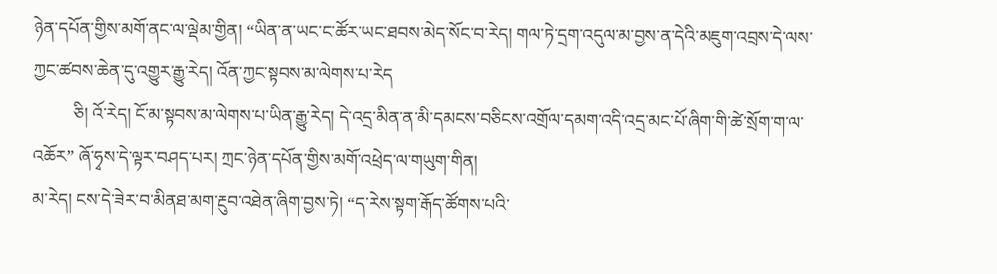ཉེན་དཔོན་གྱིས་མགོ་ནང་ལ་ལྡེམ་གྱིན། “ཡིན་ན་ཡང་ང་ཚོར་ཡང་ཐབས་མེད་སོང་བ་རེད། གལ་ཏེ་དྲག་འདུལ་མ་བྱས་ན་དེའི་མཇུག་འབྲས་དེ་ལས་ཀྱང་ཚབས་ཆེན་དུ་འགྱུར་རྒྱུ་རེད། འོན་ཀྱང་སྟབས་མ་ལེགས་པ་རེད
         ཅི། འོ་རེད། ངོ་མ་སྟབས་མ་ལེགས་པ་ཡིན་རྒྱུ་རེད། དེ་འདྲ་མིན་ན་མི་དམངས་བཅིངས་འགྲོལ་དམག་འདི་འདྲ་མང་པོ་ཞིག་གི་ཚེ་སྲོག་ག་ལ་འཆོར” ཞོ་ཧྭས་དེ་ལྟར་བཤད་པར། ཀྲང་ཉེན་དཔོན་གྱིས་མགོ་འཕྲེད་ལ་གཡུག་གིན།
མ་རེད། ངས་དེ་ཟེར་བ་མིནཐ་མག་རྔུབ་འཐེན་ཞིག་བྱས་ཏེ། “ད་རེས་སྟག་རྒོད་ཚོགས་པའི་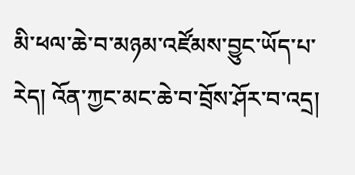མི་ཕལ་ཆེ་བ་མཉམ་འཛོམས་བྱུང་ཡོད་པ་རེད། འོན་ཀྱང་མང་ཆེ་བ་བྲོས་ཤོར་བ་འདྲ།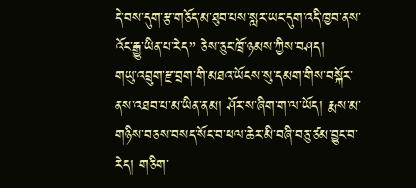དེ་བས་དུག་རྩ་གཅོད་མ་ཐུབ་པས་སླར་ཡང་དུག་འདི་ཁྱབ་ནས་འོང་རྒྱུ་ཡིན་པ་རེད” ཅེས་ཅུང་ཁྲོ་ཉམས་ཀྱིས་བཤད།
གཡུ་འབྲུག་རྫ་བྲག་གི་མཐའ་ཡོངས་སུ་དམག་གིས་བསྐོར་ནས་འཐབ་པ་མ་ཡིན་ནམ། ཤོར་ས་ཞིག་ག་ལ་ཡོད། རྨས་མ་གཉིས་བཅས་བསད་སོང་བ་ཕལ་ཆེར་མི་བཞི་བཅུ་ཙམ་བྱུང་བ་རེད། གཅིག་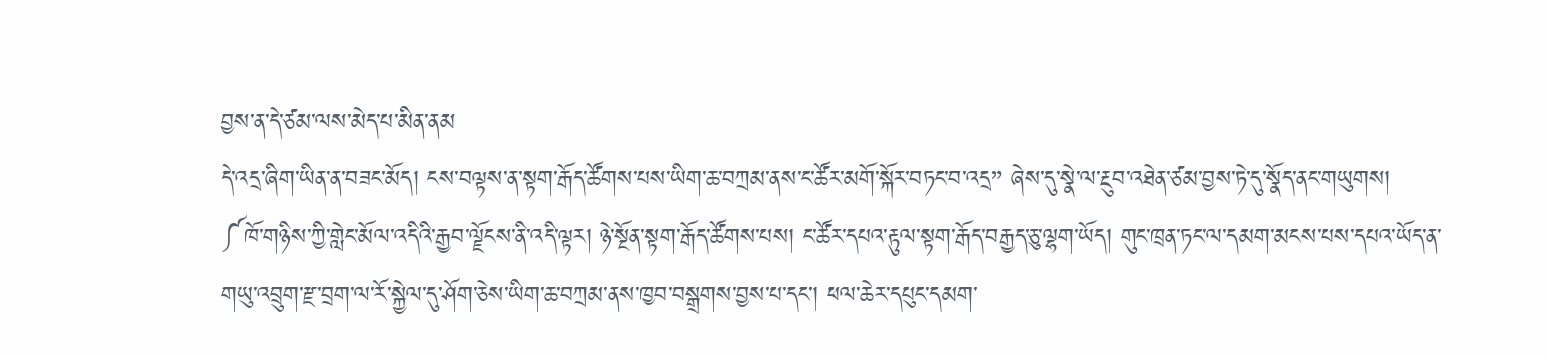བྱས་ན་དེ་ཙམ་ལས་མེད་པ་མིན་ནམ
དེ་འདྲ་ཞིག་ཡིན་ན་བཟང་མོད། ངས་བལྟས་ན་སྟག་རྒོད་ཚོགས་པས་ཡིག་ཆ་བཀྲམ་ནས་ང་ཚོར་མགོ་སྐོར་བཏང་བ་འདྲ” ཞེས་དུ་སྣེ་ལ་རྔུབ་འཐེན་ཙམ་བྱས་ཏེ་དུ་སྣོད་ནང་གཡུགས།
༼ཁོ་གཉིས་ཀྱི་གླེང་མོལ་འདིའི་རྒྱབ་ལྗོངས་ནི་འདི་ལྟར། ཉེ་སྔོན་སྟག་རྒོད་ཚོགས་པས། ང་ཚོར་དཔའ་རྟུལ་སྟག་རྒོད་བརྒྱད་ཅུ་ལྷག་ཡོད། གུང་ཁྲན་ཏང་ལ་དམག་མངས་པས་དཔའ་ཡོད་ན་གཡུ་འབྲུག་རྫ་བྲག་ལ་རོ་སྐྱེལ་དུ་ཤོག་ཅེས་ཡིག་ཆ་བཀྲམ་ནས་ཁྱབ་བསྒྲགས་བྱས་པ་དང་། ཕལ་ཆེར་དཔུང་དམག་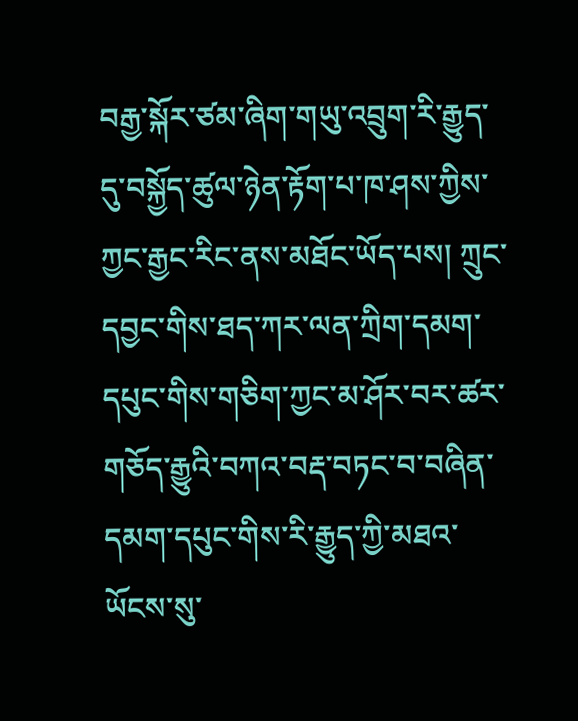བརྒྱ་སྐོར་ཙམ་ཞིག་གཡུ་འབྲུག་རི་རྒྱུད་དུ་བསྐྱོད་ཚུལ་ཉེན་རྟོག་པ་ཁ་ཤས་ཀྱིས་ཀྱང་རྒྱང་རིང་ནས་མཐོང་ཡོད་པས། ཀྲུང་དབྱང་གིས་ཐད་ཀར་ལན་ཀྲིག་དམག་དཔུང་གིས་གཅིག་ཀྱང་མ་ཤོར་བར་ཚར་གཅོད་རྒྱུའི་བཀའ་བརྡ་བཏང་བ་བཞིན་དམག་དཔུང་གིས་རི་རྒྱུད་ཀྱི་མཐའ་ཡོངས་སུ་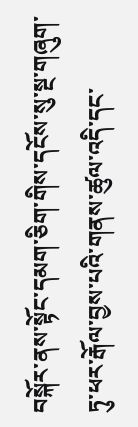བསྐོར་ནས་སྟོང་དམག་ཅིག་གིས་དངོས་སུ་སྔ་གཞུག་ཏུ་ཕར་རྒོལ་བྱས་པའི་གནས་ཚུལ་འདི་དང་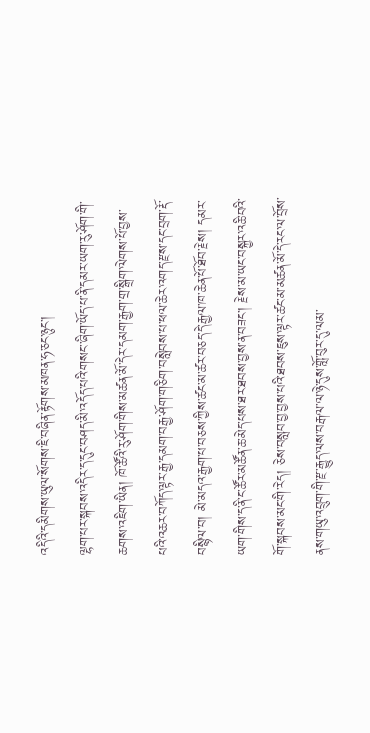འདིའི་དམིགས་ཡུལ་སོགས་ཇི་བཞིན་རྟོགས་མཁན་ཧ་ཅང་ཉུང་།
ལྷག་པར་སྐབས་འདིར་ད་དུང་བཤད་མི་འདོད་པའི་གསང་་ཞིག་ཡོད་པ་ནི་དམར་ཡག་རུ་ཤོག་གི་ཆགས་འཇིག་ཡིན། ཁོ་ཚོའི་རུ་ཤོག་གིས་མཚན་མོ་དེར་དམག་རྒྱག་གྲ་སྒྲིག་ལེགས་པོ་བྱས་པའི་འཆར་བཀོད་ལྟར་རྒྱ་དམག་བརྒྱ་ཤོག་གཅིག་བསླེབས་པ་ཕལ་ཆེར་འགད་རྫས་དང་བྲག་རྡོ་བསྙིལ་བ། མེ་མདའ་རྒྱག་པ་བཅས་ཀྱིས་ཚང་མ་ཚར་བཅད་དེ་རྒྱལ་ཁ་ཆེན་པོ་ཐོབ་རྗེས། དམར་ཡག་གིས་ད་ནི་ང་ཚོར་མཚོན་ཆ་མེད་པས་ཐར་ཐབས་བྱས་ན་བཟང་། རྗེས་མ་ཡང་བསྐྱར་འཆི་བའི་གོ་སྐབས་མང་གི་རེད། ཅེས་བསླབ་བྱ་བྱས་པའི་ཐབས་ཇུས་ལྟར་ཚང་མ་མཚན་མོ་དེ་རང་ལ་བྲོས་ནས་གཡུ་འབྲུག་གི་རྫ་རྒྱུད་ལས་བརྒལ་ལ་ཉེ་དུས་གློ་བུར་དུ་ལམ་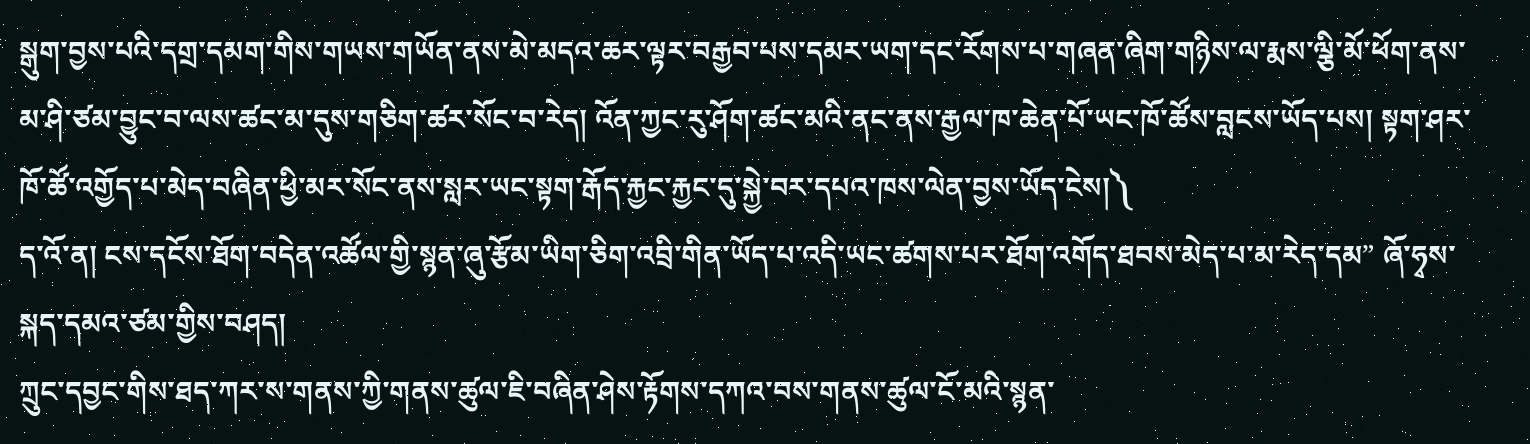སྒུག་བྱས་པའི་དགྲ་དམག་གིས་གཡས་གཡོན་ནས་མེ་མདའ་ཆར་ལྟར་བརྒྱབ་པས་དམར་ཡག་དང་རོགས་པ་གཞན་ཞིག་གཉིས་ལ་རྨས་ལྕི་མོ་ཕོག་ནས་མ་ཤི་ཙམ་བྱུང་བ་ལས་ཚང་མ་དུས་གཅིག་ཚར་སོང་བ་རེད། འོན་ཀྱང་རུ་ཤོག་ཚང་མའི་ནང་ནས་རྒྱལ་ཁ་ཆེན་པོ་ཡང་ཁོ་ཚོས་བླངས་ཡོད་པས། སྟག་ཤར་ཁོ་ཚོ་འགྱོད་པ་མེད་བཞིན་ཕྱི་མར་སོང་ནས་སླར་ཡང་སྟག་རྒོད་རྐྱང་རྐྱང་དུ་སྐྱེ་བར་དཔའ་ཁས་ལེན་བྱས་ཡོད་ངེས།༽
ད་འོ་ན། ངས་དངོས་ཐོག་བདེན་འཚོལ་གྱི་སྙན་ཞུ་རྩོམ་ཡིག་ཅིག་འབྲི་གིན་ཡོད་པ་འདི་ཡང་ཚགས་པར་ཐོག་འགོད་ཐབས་མེད་པ་མ་རེད་དམ” ཞོ་ཧྭས་སྐད་དམའ་ཙམ་གྱིས་བཤད།
ཀྲུང་དབྱང་གིས་ཐད་ཀར་ས་གནས་ཀྱི་གནས་ཚུལ་ཇི་བཞིན་ཤེས་རྟོགས་དཀའ་བས་གནས་ཚུལ་ངོ་མའི་སྙན་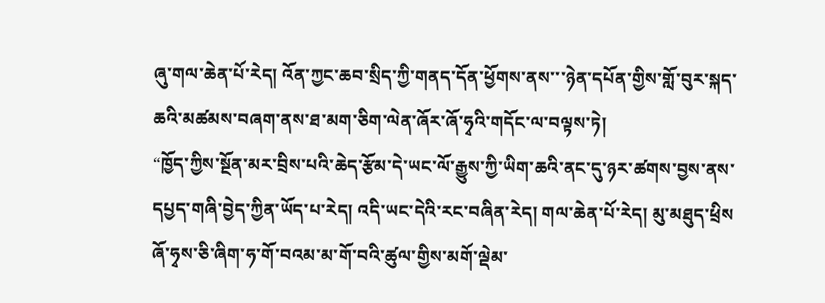ཞུ་གལ་ཆེན་པོ་རེད། འོན་ཀྱང་ཆབ་སྲིད་ཀྱི་གནད་དོན་ཕྱོགས་ནས་་་ཉེན་དཔོན་གྱིས་གློ་བུར་སྐད་ཆའི་མཚམས་བཞག་ནས་ཐ་མག་ཅིག་ལེན་ཞོར་ཞོ་ཧྭའི་གདོང་ལ་བལྟས་ཏེ།
“ཁྱོད་ཀྱིས་སྔོན་མར་བྲིས་པའི་ཆེད་རྩོམ་དེ་ཡང་ལོ་རྒྱུས་ཀྱི་ཡིག་ཆའི་ནང་དུ་ཉར་ཚགས་བྱས་ནས་དཔྱད་གཞི་བྱེད་ཀྱིན་ཡོད་པ་རེད། འདི་ཡང་དེའི་རང་བཞིན་རེད། གལ་ཆེན་པོ་རེད། མུ་མཐུད་ཕྲིས
ཞོ་ཧྭས་ཅི་ཞིག་ཧ་གོ་བའམ་མ་གོ་བའི་ཚུལ་གྱིས་མགོ་ལྡེམ་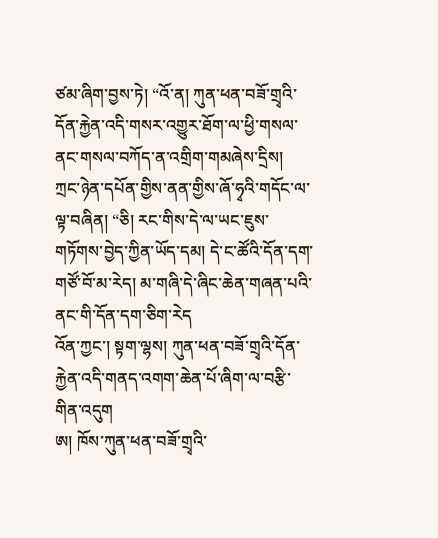ཙམ་ཞིག་བྱས་ཏེ། “འོ་ན། ཀུན་ཕན་བཟོ་གྲྭའི་དོན་རྐྱེན་འདི་གསར་འགྱུར་ཐོག་ལ་ཕྱི་གསལ་ནང་གསལ་བཀོད་ན་འགྲིག་གམཞེས་དྲིས།
ཀྲང་ཉེན་དཔོན་གྱིས་ནན་གྱིས་ཞོ་ཧྭའི་གདོང་ལ་ལྟ་བཞིན། “ཅི། རང་གིས་དེ་ལ་ཡང་ཇུས་གཏོགས་བྱེད་ཀྱིན་ཡོད་དམ། དེ་ང་ཚོའི་དོན་དག་གཙོ་བོ་མ་རེད། མ་གཞི་དེ་ཞིང་ཆེན་གཞན་པའི་ནང་གི་དོན་དག་ཅིག་རེད
འོན་ཀྱང་། སྟག་ལྷས། ཀུན་ཕན་བཟོ་གྲྭའི་དོན་རྐྱེན་འདི་གནད་འགག་ཆེན་པོ་ཞིག་ལ་བརྩི་གིན་འདུག
ཨ། ཁོས་ཀུན་ཕན་བཟོ་གྲྭའི་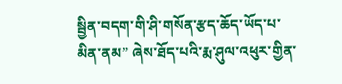སྦྱིན་བདག་གི་ཤི་གསོན་རྩད་ཆོད་ཡོད་པ་མིན་ནམ” ཞེས་ཐོད་པའི་རྨ་ཤུལ་འཕུར་གྱིན་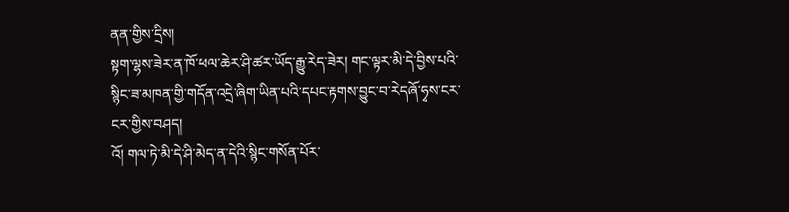ནན་གྱིས་དྲིས།
སྟག་ལྷས་ཟེར་ན་ཁོ་ཕལ་ཆེར་ཤི་ཚར་ཡོད་རྒྱུ་རེད་ཟེར། གང་ལྟར་མི་དེ་བྱིས་པའི་སྙིང་ཟ་མཁན་གྱི་གདོན་འདྲེ་ཞིག་ཡིན་པའི་དཔང་རྟགས་བྱུང་བ་རེདཞོ་ཧྭས་ངར་ངར་གྱིས་བཤད།
འོ། གལ་ཏེ་མི་དེ་ཤི་མེད་ན་དེའི་སྙིང་གསོན་པོར་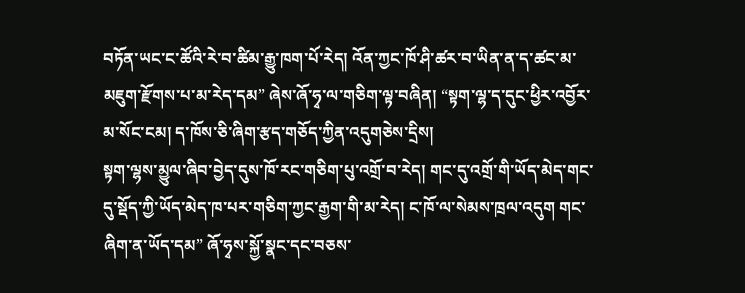བཏོན་ཡང་ང་ཚོའི་རེ་བ་ཚིམ་རྒྱུ་ཁག་པོ་རེད། འོན་ཀྱང་ཁོ་ཤི་ཚར་བ་ཡིན་ན་ད་ཚང་མ་མཇུག་རྫོགས་པ་མ་རེད་དམ” ཞེས་ཞོ་ཧྭ་ལ་གཅིག་ལྟ་བཞིན། “སྟག་ལྷ་ད་དུང་ཕྱིར་འབྱོར་མ་སོང་ངམ། ད་ཁོས་ཅི་ཞིག་རྩད་གཅོད་ཀྱིན་འདུགཅེས་དྲིས།
སྟག་ལྷས་མྱུལ་ཞིབ་བྱེད་དུས་ཁོ་རང་གཅིག་པུ་འགྲོ་བ་རེད། གང་དུ་འགྲོ་གི་ཡོད་མེད་གང་དུ་སྡོད་ཀྱི་ཡོད་མེད་ཁ་པར་གཅིག་ཀྱང་རྒྱག་གི་མ་རེད། ང་ཁོ་ལ་སེམས་ཁྲལ་འདུག གང་ཞིག་ན་ཡོད་དམ” ཞོ་ཧྭས་སྐྱོ་སྣང་དང་བཅས་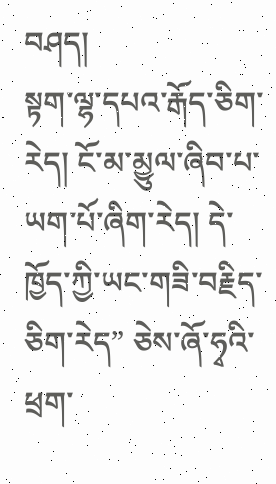བཤད།
སྟག་ལྷ་དཔའ་རྒོད་ཅིག་རེད། ངོ་མ་མྱུལ་ཞིབ་པ་ཡག་པོ་ཞིག་རེད། དེ་ཁྱོད་ཀྱི་ཡང་གཟི་བརྗིད་ཅིག་རེད” ཅེས་ཞོ་ཧྭའི་ཕྲག་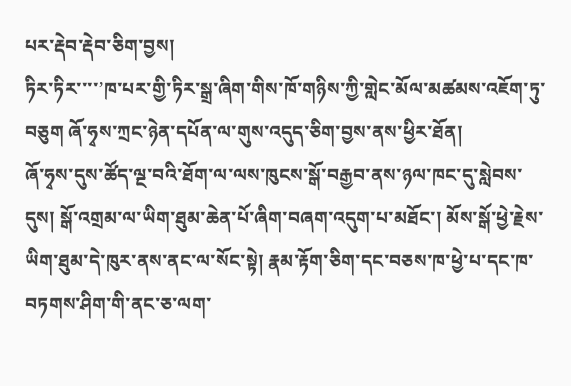པར་རྡེབ་རྡེབ་ཅིག་བྱས།
ཏིར་ཏིར་་་་’ཁ་པར་གྱི་ཏིར་སྒྲ་ཞིག་གིས་ཁོ་གཉིས་ཀྱི་གླེང་མོལ་མཚམས་འཇོག་ཏུ་བཅུག ཞོ་ཧྭས་ཀྲང་ཉེན་དཔོན་ལ་གུས་འདུད་ཅིག་བྱས་ནས་ཕྱིར་ཐོན།
ཞོ་ཧྭས་དུས་ཚོད་ལྔ་བའི་ཐོག་ལ་ལས་ཁུངས་སྒོ་བརྒྱབ་ནས་ཉལ་ཁང་དུ་སླེབས་དུས། སྒོ་འགྲམ་ལ་ཡིག་ཐུམ་ཆེན་པོ་ཞིག་བཞག་འདུག་པ་མཐོང་། མོས་སྒོ་ཕྱེ་རྗེས་ཡིག་ཐུམ་དེ་ཁུར་ནས་ནང་ལ་སོང་སྟེ། རྣམ་རྟོག་ཅིག་དང་བཅས་ཁ་ཕྱེ་པ་དང་ཁ་བཏགས་ཤིག་གི་ནང་ཅ་ལག་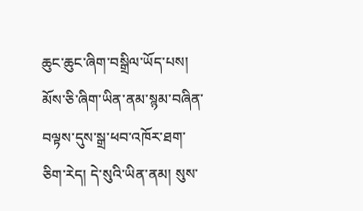ཆུང་ཆུང་ཞིག་བསྒྲིལ་ཡོད་པས། མོས་ཅི་ཞིག་ཡིན་ནམ་སྙམ་བཞིན་བལྟས་དུས་སྒྲ་ཕབ་འཁོར་ཐག་ཅིག་རེད། དེ་སུའི་ཡིན་ནམ། སུས་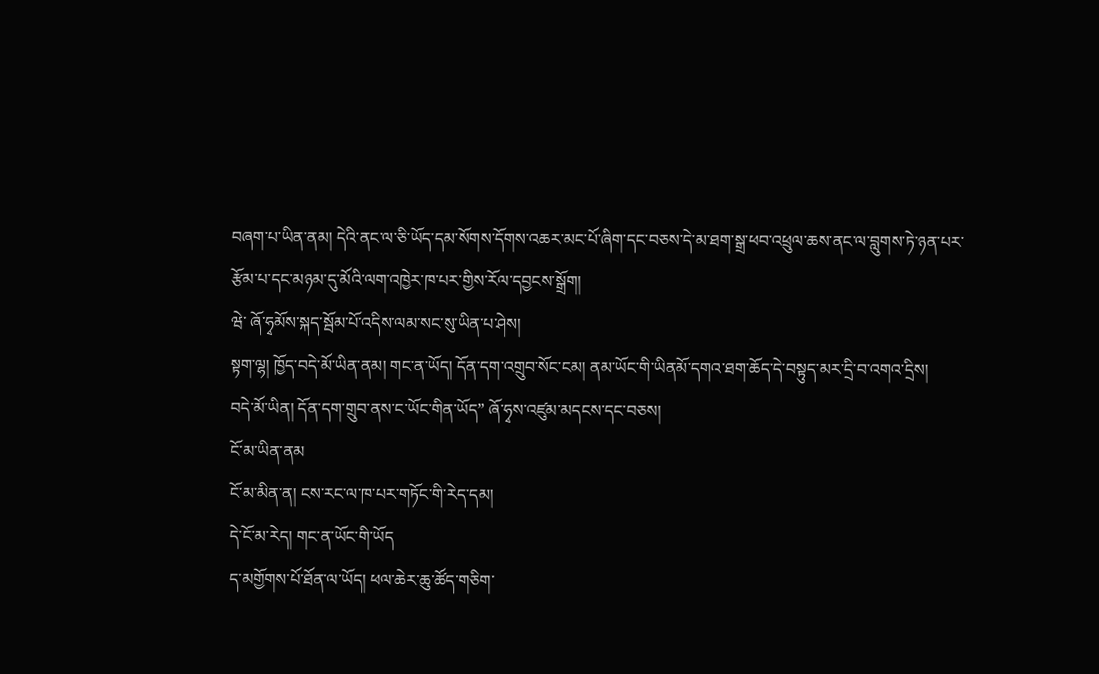བཞག་པ་ཡིན་ནམ། དེའི་ནང་ལ་ཅི་ཡོད་དམ་སོགས་དོགས་འཆར་མང་པོ་ཞིག་དང་བཅས་དེ་མ་ཐག་སྒྲ་ཕབ་འཕྲུལ་ཆས་ནང་ལ་བླུགས་ཏེ་ཉན་པར་རྩོམ་པ་དང་མཉམ་དུ་མོའི་ལག་འཁྱེར་ཁ་པར་གྱིས་རོལ་དབྱངས་སྒྲོག།
ཝེ་ ཞོ་ཧྭམོས་སྐད་སྦོམ་པོ་འདིས་ལམ་སང་སུ་ཡིན་པ་ཤེས།
སྟག་ལྷ། ཁྱོད་བདེ་མོ་ཡིན་ནམ། གང་ན་ཡོད། དོན་དག་འགྲུབ་སོང་ངམ། ནམ་ཡོང་གི་ཡིནམོ་དགའ་ཐག་ཆོད་དེ་བསྟུད་མར་དྲི་བ་འགའ་དྲིས།
བདེ་མོ་ཡིན། དོན་དག་གྲུབ་ནས་ང་ཡོང་གིན་ཡོད” ཞོ་ཧྭས་འཛུམ་མདངས་དང་བཅས།
ངོ་མ་ཡིན་ནམ
ངོ་མ་མིན་ན། ངས་རང་ལ་ཁ་པར་གཏོང་གི་རེད་དམ།
དེ་ངོ་མ་རེད། གང་ན་ཡོང་གི་ཡོད
ད་མགྱོགས་པོ་ཐོན་ལ་ཡོད། ཕལ་ཆེར་ཆུ་ཚོད་གཅིག་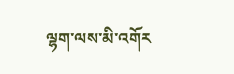ལྷག་ལས་མི་འགོར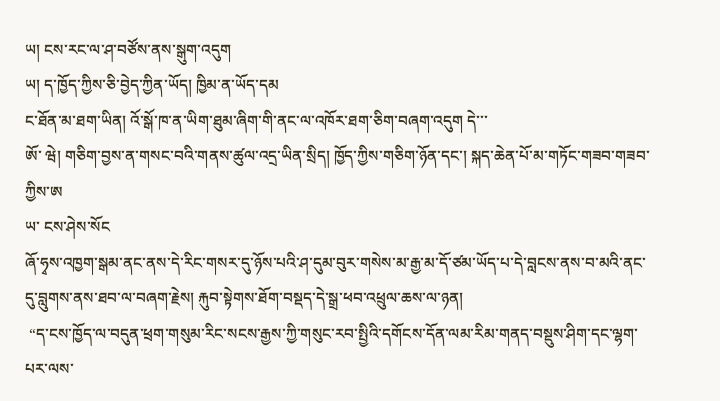ཡ། ངས་རང་ལ་ཤ་བཙོས་ནས་སྒུག་འདུག
ཡ། ད་ཁྱོད་ཀྱིས་ཅི་བྱེད་ཀྱིན་ཡོད། ཁྱིམ་ན་ཡོད་དམ
ང་ཐོན་མ་ཐག་ཡིན། འོ་སྒོ་ཁ་ན་ཡིག་ཐུམ་ཞིག་གི་ནང་ལ་འཁོར་ཐག་ཅིག་བཞག་འདུག དེ་་་
ཨོ་ ཝེ། གཅིག་བྱས་ན་གསང་བའི་གནས་ཚུལ་འདྲ་ཡིན་སྲིད། ཁྱོད་ཀྱིས་གཅིག་ཉོན་དང་། སྐད་ཆེན་པོ་མ་གཏོང་གཟབ་གཟབ་ཀྱིས་ཨ
ཡ་ ངས་ཤེས་སོང
ཞོ་ཧྭས་འཁྱག་སྒམ་ནང་ནས་དེ་རིང་གསར་དུ་ཉོས་པའི་ཤ་དུམ་བུར་གསེས་མ་རྒྱ་མ་དོ་ཙམ་ཡོད་པ་དེ་བླངས་ནས་བ་མའི་ནང་དུ་བླུགས་ནས་ཐབ་ལ་བཞག་རྗེས། རྐུབ་སྟེགས་ཐོག་བསྡད་དེ་སྒྲ་ཕབ་འཕྲུལ་ཆས་ལ་ཉན།
 “ད་ངས་ཁྱོད་ལ་བདུན་ཕྲག་གསུམ་རིང་སངས་རྒྱས་ཀྱི་གསུང་རབ་སྤྱིའི་དགོངས་དོན་ལམ་རིམ་གནད་བསྡུས་ཤིག་དང་ལྷག་པར་ལས་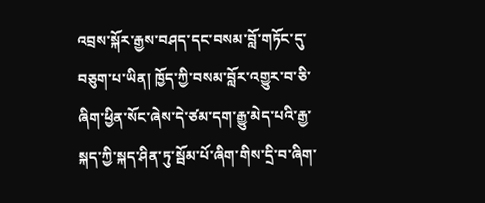འབྲས་སྐོར་རྒྱས་བཤད་དང་བསམ་བློ་གཏོང་དུ་བཅུག་པ་ཡིན། ཁྱོད་ཀྱི་བསམ་བློར་འགྱུར་བ་ཅི་ཞིག་ཕྱིན་སོང་ཞེས་དེ་ཙམ་དག་རྒྱུ་མེད་པའི་རྒྱ་སྐད་ཀྱི་སྐད་ཤིན་ཏུ་སྦོམ་པོ་ཞིག་གིས་དྲི་བ་ཞིག་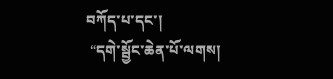བཀོད་པ་དང་།
 “དགེ་སྦྱོང་ཆེན་པོ་ལགས།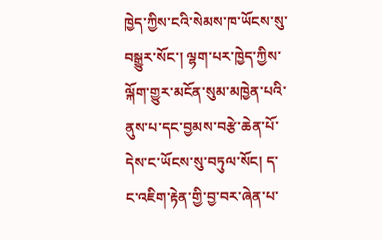ཁྱེད་ཀྱིས་ངའི་སེམས་ཁ་ཡོངས་སུ་བསྒྱུར་སོང་། ལྷག་པར་ཁྱེད་ཀྱིས་ལྐོག་གྱུར་མངོན་སུམ་མཁྱེན་པའི་ནུས་པ་དང་བྱམས་བརྩེ་ཆེན་པོ་དེས་ང་ཡོངས་སུ་བཏུལ་སོང། ད་ང་འཇིག་རྟེན་གྱི་བྱ་བར་ཞེན་པ་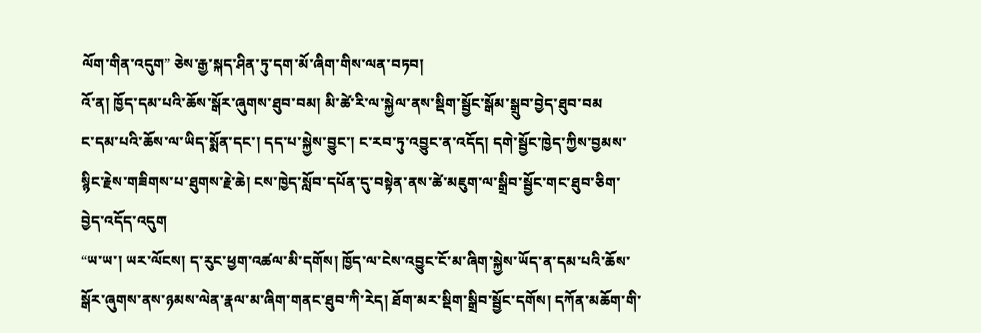ལོག་གིན་འདུག” ཅེས་རྒྱ་སྐད་ཤིན་ཏུ་དག་མོ་ཞིག་གིས་ལན་བཏབ།
འོ་ན། ཁྱོད་དམ་པའི་ཆོས་སྒོར་ཞུགས་ཐུབ་བམ། མི་ཚེ་རི་ལ་སྐྱེལ་ནས་སྡིག་སྦྱོང་སྒོམ་སྒྲུབ་བྱེད་ཐུབ་བམ
ང་དམ་པའི་ཆོས་ལ་ཡིད་སྨོན་དང་། དད་པ་སྐྱེས་བྱུང་། ང་རབ་ཏུ་འབྱུང་ན་འདོད། དགེ་སྦྱོང་ཁྱེད་ཀྱིས་བྱམས་སྙིང་རྗེས་གཟིགས་པ་ཐུགས་རྗེ་ཆེ། ངས་ཁྱེད་སློབ་དཔོན་དུ་བསྟེན་ནས་ཚེ་མཇུག་ལ་སྒྲིབ་སྦྱོང་གང་ཐུབ་ཅིག་བྱེད་འདོད་འདུག
“ཡ་ཡ་། ཡར་ལོངས། ད་རུང་ཕྱག་འཚལ་མི་དགོས། ཁྱོད་ལ་ངེས་འབྱུང་ངོ་མ་ཞིག་སྐྱེས་ཡོད་ན་དམ་པའི་ཆོས་སྒོར་ཞུགས་ནས་ཉམས་ལེན་རྣལ་མ་ཞིག་གནང་ཐུབ་ཀི་རེད། ཐོག་མར་སྡིག་སྒྲིབ་སྦྱོང་དགོས། དཀོན་མཆོག་གི་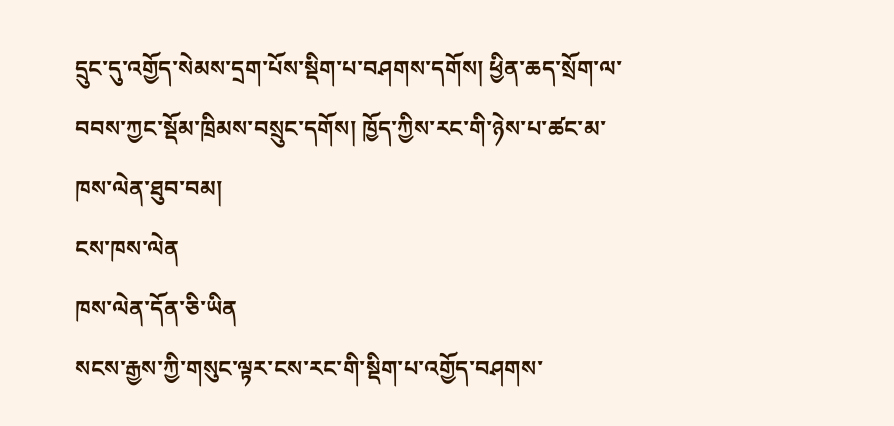དྲུང་དུ་འགྱོད་སེམས་དྲག་པོས་སྡིག་པ་བཤགས་དགོས། ཕྱིན་ཆད་སྲོག་ལ་བབས་ཀྱང་སྡོམ་ཁྲིམས་བསྲུང་དགོས། ཁྱོད་ཀྱིས་རང་གི་ཉེས་པ་ཚང་མ་ཁས་ལེན་ཐུབ་བམ།
ངས་ཁས་ལེན
ཁས་ལེན་དོན་ཅི་ཡིན
སངས་རྒྱས་ཀྱི་གསུང་ལྟར་ངས་རང་གི་སྡིག་པ་འགྱོད་བཤགས་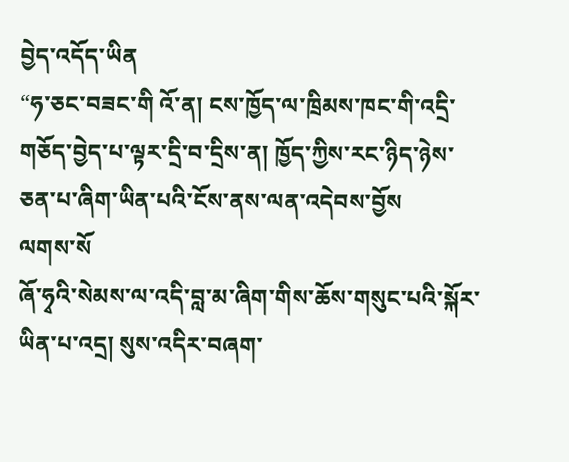བྱེད་འདོད་ཡིན
“ཧ་ཅང་བཟང་གི འོ་ན། ངས་ཁྱོད་ལ་ཁྲིམས་ཁང་གི་འདྲི་གཅོད་བྱེད་པ་ལྟར་དྲི་བ་དྲིས་ན། ཁྱོད་ཀྱིས་རང་ཉིད་ཉེས་ཅན་པ་ཞིག་ཡིན་པའི་ངོས་ནས་ལན་འདེབས་བྱོས
ལགས་སོ
ཞོ་ཧྭའི་སེམས་ལ་འདི་བླ་མ་ཞིག་གིས་ཆོས་གསུང་པའི་སྐོར་ཡིན་པ་འདྲ། སུས་འདིར་བཞག་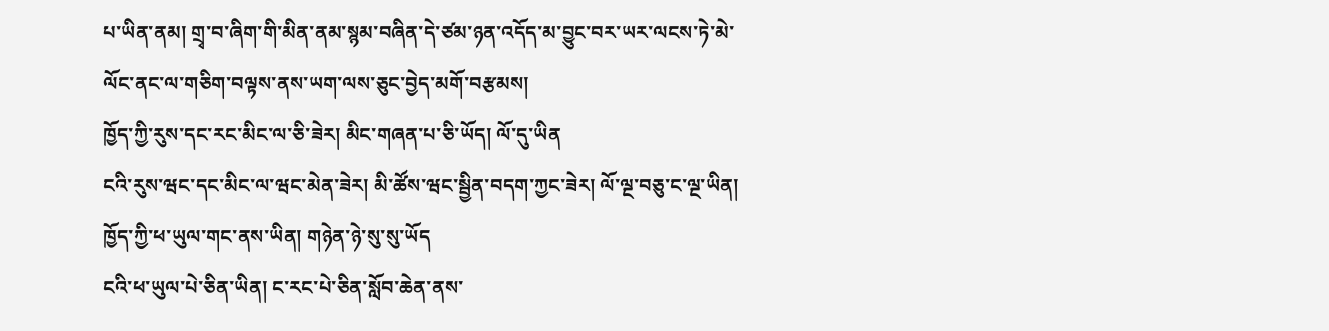པ་ཡིན་ནམ། གྲྭ་བ་ཞིག་གི་མིན་ནམ་སྙམ་བཞིན་དེ་ཙམ་ཉན་འདོད་མ་བྱུང་བར་ཡར་ལངས་ཏེ་མེ་ལོང་ནང་ལ་གཅིག་བལྟས་ནས་ཡག་ལས་ཅུང་བྱེད་མགོ་བརྩམས།
ཁྱོད་ཀྱི་རུས་དང་རང་མིང་ལ་ཅི་ཟེར། མིང་གཞན་པ་ཅི་ཡོད། ལོ་དུ་ཡིན
ངའི་རུས་ཝང་དང་མིང་ལ་ཝང་མེན་ཟེར། མི་ཚོས་ཝང་སྦྱིན་བདག་ཀྱང་ཟེར། ལོ་ལྔ་བཅུ་ང་ལྔ་ཡིན།
ཁྱོད་ཀྱི་ཕ་ཡུལ་གང་ནས་ཡིན། གཉེན་ཉེ་སུ་སུ་ཡོད
ངའི་ཕ་ཡུལ་པེ་ཅིན་ཡིན། ང་རང་པེ་ཅིན་སློབ་ཆེན་ནས་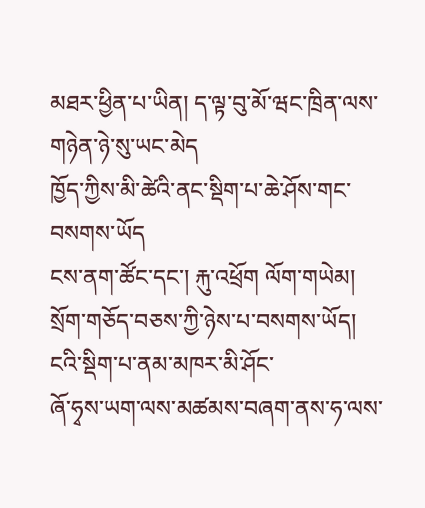མཐར་ཕྱིན་པ་ཡིན། ད་ལྟ་བུ་མོ་ཝང་ཁྲིན་ལས་གཉེན་ཉེ་སུ་ཡང་མེད
ཁྱོད་ཀྱིས་མི་ཚེའི་ནང་སྡིག་པ་ཆེ་ཤོས་གང་བསགས་ཡོད
ངས་ནག་ཚོང་དང་། རྐུ་འཕྲོག ལོག་གཡེམ། སྲོག་གཅོད་བཅས་ཀྱི་ཉེས་པ་བསགས་ཡོད། ངའི་སྡིག་པ་ནམ་མཁར་མི་ཤོང་
ཞོ་ཧྭས་ཡག་ལས་མཚམས་བཞག་ནས་ཧ་ལས་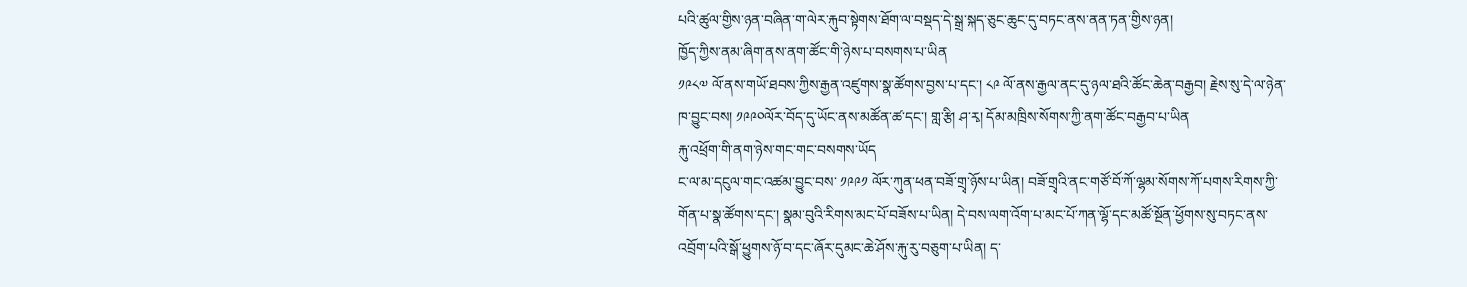པའི་ཚུལ་གྱིས་ཉན་བཞིན་ག་ལེར་རྐུབ་སྟེགས་ཐོག་ལ་བསྡད་དེ་སྒྲ་སྐད་ཅུང་ཆུང་དུ་བཏང་ནས་ནན་ཏན་གྱིས་ཉན།
ཁྱོད་ཀྱིས་ནམ་ཞིག་ནས་ནག་ཚོང་གི་ཉེས་པ་བསགས་པ་ཡིན
༡༩༨༧ ལོ་ནས་གཡོ་ཐབས་ཀྱིས་རྒྱན་འཛུགས་སྣ་ཚོགས་བྱས་པ་དང་། ༨༩ ལོ་ནས་རྒྱལ་ནང་དུ་ཉལ་ཐའི་ཚོང་ཆེན་བརྒྱབ། རྗེས་སུ་དེ་ལ་ཉེན་ཁ་བྱུང་བས། ༡༩༩༠ལོར་བོད་དུ་ཡོང་ནས་མཚོན་ཚ་དང་། གླ་རྩི། ཤ་རྭ། དོམ་མཁྲིས་སོགས་ཀྱི་ནག་ཚོང་བརྒྱབ་པ་ཡིན
རྐུ་འཕྲོག་གི་ནག་ཉེས་གང་གང་བསགས་ཡོད
ང་ལ་མ་དངུལ་གང་འཚམ་བྱུང་བས་ ༡༩༩༡ ལོར་ཀུན་ཕན་བཟོ་གྲྭ་ཉོས་པ་ཡིན། བཟོ་གྲྭའི་ནང་གཙོ་བོ་ཀོ་ལྷམ་སོགས་ཀོ་པགས་རིགས་ཀྱི་གོན་པ་སྣ་ཚོགས་དང་། སྣམ་བུའི་རིགས་མང་པོ་བཟོས་པ་ཡིན། དེ་བས་ལག་འོག་པ་མང་པོ་ཀན་ལྷོ་དང་མཚོ་སྔོན་ཕྱོགས་སུ་བཏང་ནས་འབྲོག་པའི་སྒོ་ཕྱུགས་ཉོ་བ་དང་ཞོར་དུམང་ཆེ་ཤོས་རྐུ་རུ་བཅུག་པ་ཡིན། ད་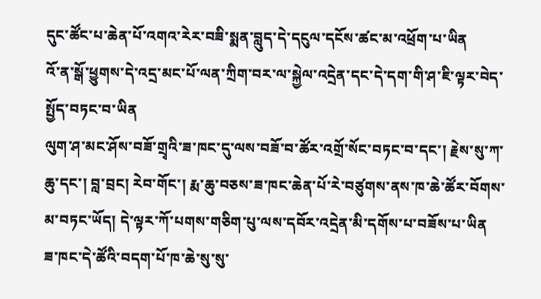དུང་ཚོང་པ་ཆེན་པོ་འགའ་རེར་བཟི་སྨན་བླུད་དེ་དངུལ་དངོས་ཚང་མ་འཕྲོག་པ་ཡིན
འོ་ན་སྒོ་ཕྱུགས་དེ་འདྲ་མང་པོ་ལན་ཀྲིག་བར་ལ་སྐྱེལ་འདྲེན་དང་དེ་དག་གི་ཤ་ཇི་ལྟར་བེད་སྤྱོད་བཏང་བ་ཡིན
ལུག་ཤ་མང་ཤོས་བཟོ་གྲྭའི་ཟ་ཁང་དུ་ལས་བཟོ་བ་ཚོར་འགྲོ་སོང་བཏང་བ་དང་། རྗེས་སུ་ཀ་ཆུ་དང་། བླ་བྲང། རེབ་གོང་། རྨ་ཆུ་བཅས་ཟ་ཁང་ཆེན་པོ་རེ་བཙུགས་ནས་ཁ་ཆེ་ཚོར་བོགས་མ་བཏང་ཡོད། དེ་ལྟར་ཀོ་པགས་གཅིག་པུ་ལས་དབོར་འདྲེན་མི་དགོས་པ་བཟོས་པ་ཡིན
ཟ་ཁང་དེ་ཚོའི་བདག་པོ་ཁ་ཆེ་སུ་སུ་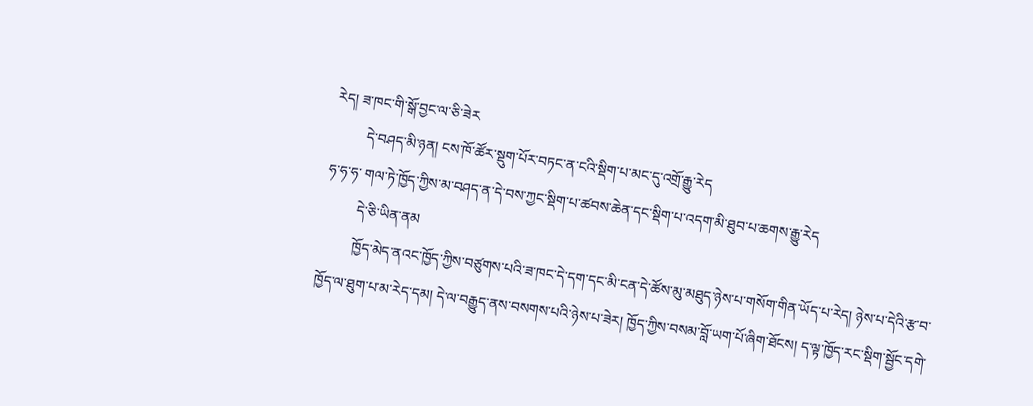རེད། ཟ་ཁང་གི་སྒོ་བྱང་ལ་ཅི་ཟེར
         དེ་བཤད་མི་ཉན། ངས་ཁོ་ཚོར་སྡུག་པོར་བཏང་ན་ངའི་སྡིག་པ་མང་དུ་འགྲོ་རྒྱུ་རེད
ཧ་ཧ་ཧ་ གལ་ཏེ་ཁྱོད་ཀྱིས་མ་བཤད་ན་དེ་བས་ཀྱང་སྡིག་པ་ཚབས་ཆེན་དང་སྡིག་པ་འདག་མི་ཐུབ་པ་ཆགས་རྒྱུ་རེད
         དེ་ཅི་ཡིན་ནམ
         ཁྱོད་མེད་ནའང་ཁྱོད་ཀྱིས་བཙུགས་པའི་ཟ་ཁང་དེ་དག་དང་མི་ངན་དེ་ཚོས་མུ་མཐུད་ཉེས་པ་གསོག་གིན་ཡོད་པ་རེད། ཉེས་པ་དེའི་རྩ་བ་ཁྱོད་ལ་ཐུག་པ་མ་རེད་དམ། དེ་ལ་བརྒྱུད་ནས་བསགས་པའི་ཉེས་པ་ཟེར། ཁྱོད་ཀྱིས་བསམ་བློ་ཡག་པོ་ཞིག་ཐོངས། ད་ལྟ་ཁྱོད་རང་སྡིག་སྦྱོང་དགེ་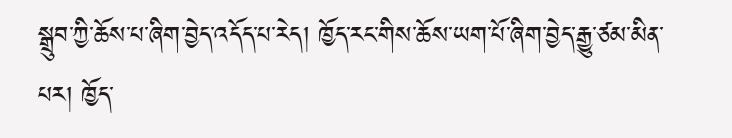སྒྲུབ་ཀྱི་ཆོས་པ་ཞིག་བྱེད་འདོད་པ་རེད། ཁྱོད་རང་གིས་ཆོས་ཡག་པོ་ཞིག་བྱེད་རྒྱུ་ཙམ་མིན་པར། ཁྱོད་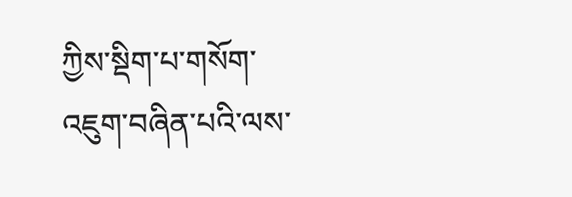ཀྱིས་སྡིག་པ་གསོག་འཇུག་བཞིན་པའི་ལས་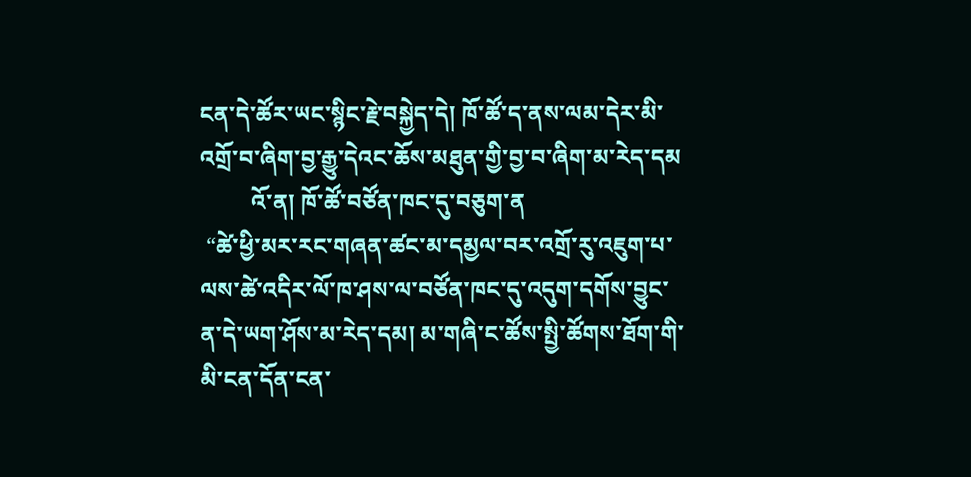ངན་དེ་ཚོར་ཡང་སྙིང་རྗེ་བསྐྱེད་དེ། ཁོ་ཚོ་ད་ནས་ལམ་དེར་མི་འགྲོ་བ་ཞིག་བྱ་རྒྱུ་དེའང་ཆོས་མཐུན་གྱི་བྱ་བ་ཞིག་མ་རེད་དམ
         འོ་ན། ཁོ་ཚོ་བཙོན་ཁང་དུ་བཅུག་ན
 “ཚེ་ཕྱི་མར་རང་གཞན་ཚང་མ་དམྱལ་བར་འགྲོ་རུ་འཇུག་པ་ལས་ཚེ་འདིར་ལོ་ཁ་ཤས་ལ་བཙོན་ཁང་དུ་འདུག་དགོས་བྱུང་ན་དེ་ཡག་ཤོས་མ་རེད་དམ། མ་གཞི་ང་ཚོས་སྤྱི་ཚོགས་ཐོག་གི་མི་ངན་དོན་ངན་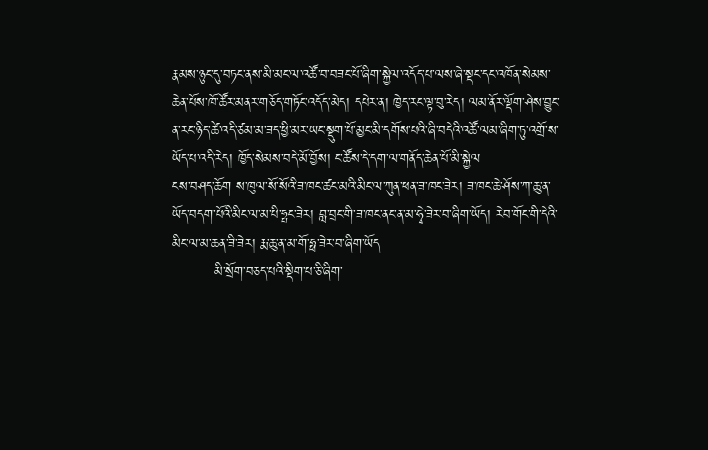རྣམས་ཉུང་དུ་བཏང་ནས་མི་མང་ལ་འཚོ་བ་བཟང་པོ་ཞིག་སྐྱེལ་འདོད་པ་ལས་ཞེ་སྡང་དང་འཁོན་སེམས་ཆེན་པོས་ཁོ་ཚོར་མནར་གཅོད་གཏོང་འདོད་མེད། དཔེར་ན། ཁྱེད་རང་ལྟ་བུ་རེད། ལམ་ནོར་ལྡོག་ཤེས་བྱུང་ན་རང་ཉིད་ཚེ་འདི་ཙམ་མ་ཟད་ཕྱི་མར་ཡང་སྡུག་པོ་མྱང་མི་དགོས་པའི་ཞི་བདེའི་འཚོ་ལམ་ཞིག་ཏུ་འགྲོ་ས་ཡོད་པ་འདི་རེད། ཁྱོད་སེམས་བདེ་མོ་བྱོས། ང་ཚོས་དེ་དག་ལ་གནོད་ཆེན་པོ་མི་སྐྱེལ
ངས་བཤད་ཆོག ས་ཁུལ་སོ་སོའི་ཟ་ཁང་ཚང་མའི་མིང་ལ་ཀུན་ཕན་ཟ་ཁང་ཟེར། ཟ་ཁང་ཆེ་ཤོས་ཀ་ཆུ་ན་ཡོད་བདག་པོའི་མིང་ལ་མ་པི་ཧྤང་ཟེར། བླ་བྲང་གི་ཟ་ཁང་ནང་ན་མ་ཧྭེ་ཟེར་བ་ཞིག་ཡོད། རེབ་གོང་གི་དེའི་མིང་ལ་མ་ཆན་ཟི་ཟེར། རྨ་ཆུ་ན་མ་གོ་ཧྥ་ཟེར་བ་ཞིག་ཡོད
         མི་སྲོག་བཅད་པའི་སྡིག་པ་ཅི་ཞིག་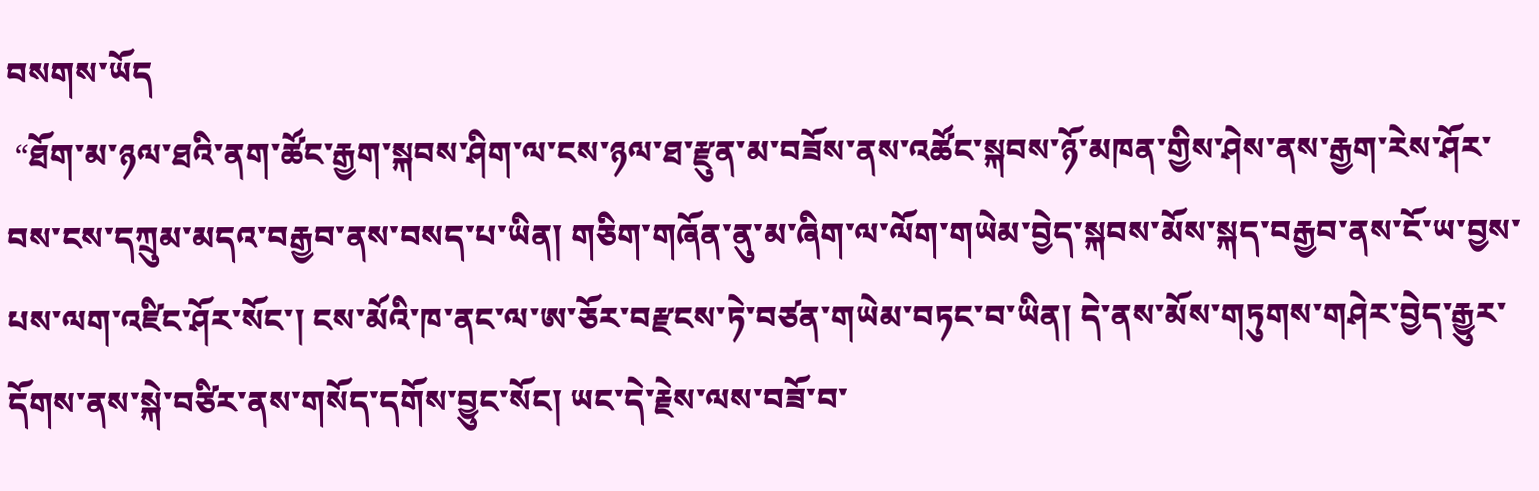བསགས་ཡོད
 “ཐོག་མ་ཉལ་ཐའི་ནག་ཚོང་རྒྱག་སྐབས་ཤིག་ལ་ངས་ཉལ་ཐ་རྫུན་མ་བཟོས་ནས་འཚོང་སྐབས་ཉོ་མཁན་གྱིས་ཤེས་ནས་རྒྱག་རེས་ཤོར་བས་ངས་དཀྲུམ་མདའ་བརྒྱབ་ནས་བསད་པ་ཡིན། གཅིག་གཞོན་ནུ་མ་ཞིག་ལ་ལོག་གཡེམ་བྱེད་སྐབས་མོས་སྐད་བརྒྱབ་ནས་ངོ་ཡ་བྱས་པས་ལག་འཛིང་ཤོར་སོང་། ངས་མོའི་ཁ་ནང་ལ་ཨ་ཅོར་བརྫངས་ཏེ་བཙན་གཡེམ་བཏང་བ་ཡིན། དེ་ནས་མོས་གཏུགས་གཤེར་བྱེད་རྒྱུར་དོགས་ནས་སྐེ་བཙིར་ནས་གསོད་དགོས་བྱུང་སོང། ཡང་དེ་རྗེས་ལས་བཟོ་བ་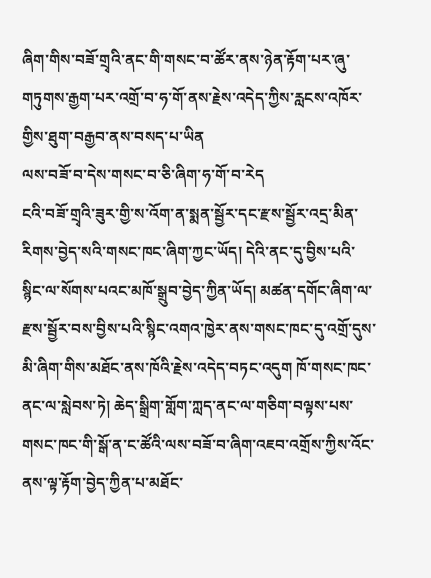ཞིག་གིས་བཟོ་གྲྭའི་ནང་གི་གསང་བ་ཚོར་ནས་ཉེན་རྟོག་པར་ཞུ་གཏུགས་རྒྱག་པར་འགྲོ་བ་ཧ་གོ་ནས་རྗེས་འདེད་ཀྱིས་རླངས་འཁོར་གྱིས་ཐུག་བརྒྱབ་ནས་བསད་པ་ཡིན
ལས་བཟོ་བ་དེས་གསང་བ་ཅི་ཞིག་ཧ་གོ་བ་རེད
ངའི་བཟོ་གྲྭའི་ཟུར་གྱི་ས་འོག་ན་སྨན་སྦྱོར་དང་རྫས་སྦྱོར་འདྲ་མིན་རིགས་བྱེད་སའི་གསང་ཁང་ཞིག་ཀྱང་ཡོད། དེའི་ནང་དུ་བྱིས་པའི་སྙིང་ལ་སོགས་པའང་མཁོ་སྒྲུབ་བྱེད་ཀྱིན་ཡོད། མཚན་དགོང་ཞིག་ལ་རྫས་སྦྱོར་བས་བྱིས་པའི་སྙིང་འགའ་ཁྱེར་ནས་གསང་ཁང་དུ་འགྲོ་དུས་མི་ཞིག་གིས་མཐོང་ནས་ཁོའི་རྗེས་འདེད་བཏང་འདུག ཁོ་གསང་ཁང་ནང་ལ་སླེབས་ཏེ། ཆེད་སྒྲིག་གློག་ཀླད་ནང་ལ་གཅིག་བལྟས་པས་གསང་ཁང་གི་སྒོ་ན་ང་ཚོའི་ལས་བཟོ་བ་ཞིག་འཇབ་འགྲོས་ཀྱིས་འོང་ནས་ལྟ་རྟོག་བྱེད་ཀྱིན་པ་མཐོང་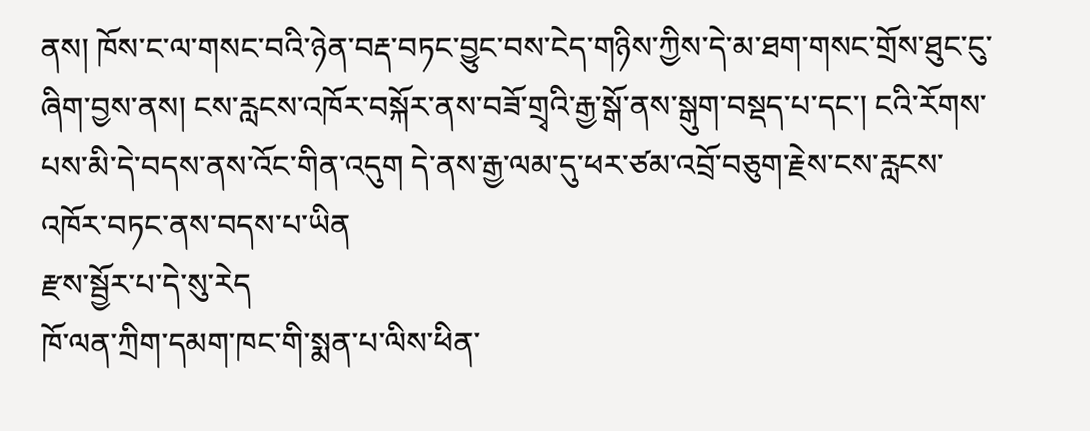ནས། ཁོས་ང་ལ་གསང་བའི་ཉེན་བརྡ་བཏང་བྱུང་བས་ངེད་གཉིས་ཀྱིས་དེ་མ་ཐག་གསང་གྲོས་ཐུང་ངུ་ཞིག་བྱས་ནས། ངས་རླངས་འཁོར་བསྐོར་ནས་བཟོ་གྲྭའི་རྒྱ་སྒོ་ནས་སྒུག་བསྡད་པ་དང་། ངའི་རོགས་པས་མི་དེ་བདས་ནས་འོང་གིན་འདུག དེ་ནས་རྒྱ་ལམ་དུ་ཕར་ཙམ་འབྲོ་བཅུག་རྗེས་ངས་རླངས་འཁོར་བཏང་ནས་བདས་པ་ཡིན
རྫས་སྦྱོར་པ་དེ་སུ་རེད
ཁོ་ལན་ཀྲིག་དམག་ཁང་གི་སྨན་པ་ལིས་ཕིན་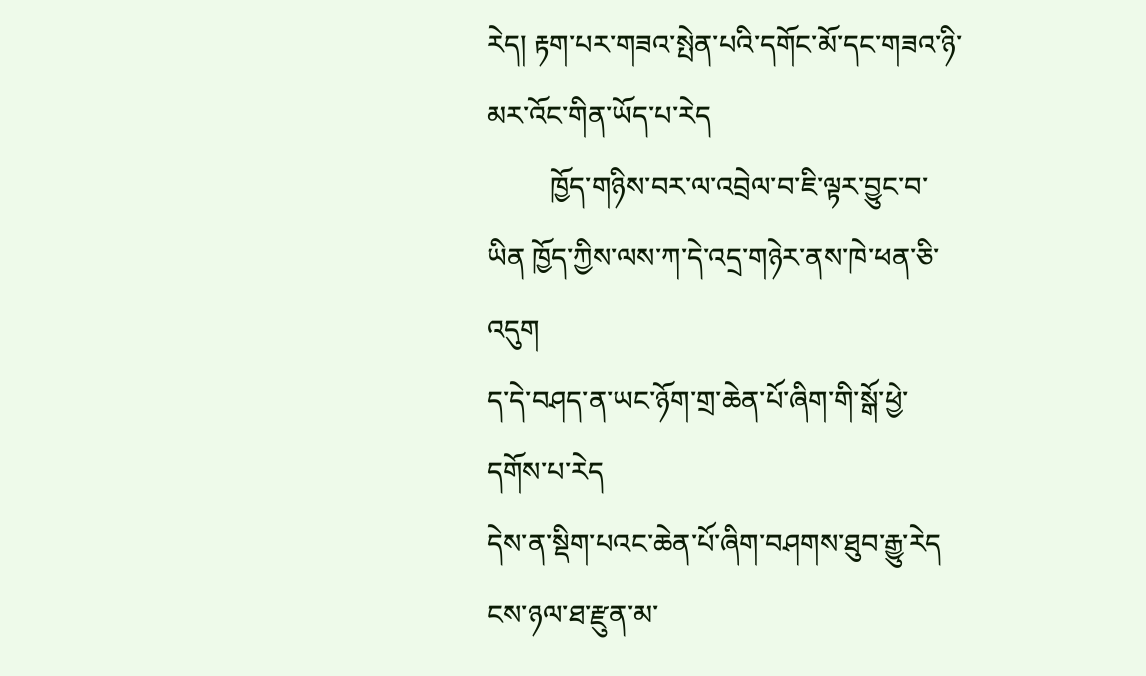རེད། རྟག་པར་གཟའ་སྤེན་པའི་དགོང་མོ་དང་གཟའ་ཉི་མར་འོང་གིན་ཡོད་པ་རེད
         ཁྱོད་གཉིས་བར་ལ་འབྲེལ་བ་ཇི་ལྟར་བྱུང་བ་ཡིན ཁྱོད་ཀྱིས་ལས་ཀ་དེ་འདྲ་གཉེར་ནས་ཁེ་ཕན་ཅི་འདུག
ད་དེ་བཤད་ན་ཡང་ཉོག་གྲ་ཆེན་པོ་ཞིག་གི་སྒོ་ཕྱེ་དགོས་པ་རེད
དེས་ན་སྡིག་པའང་ཆེན་པོ་ཞིག་བཤགས་ཐུབ་རྒྱུ་རེད
ངས་ཉལ་ཐ་རྫུན་མ་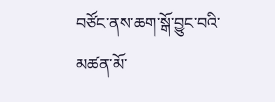བཙོང་ནས་ཆག་སྒོ་བྱུང་བའི་མཚན་མོ་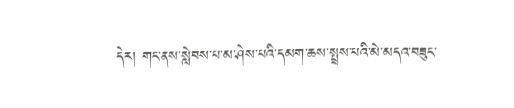དེར། གང་ནས་སླེབས་པ་མ་ཤེས་པའི་དམག་ཆས་སྤྲས་པའི་མེ་མདའ་བཟུང་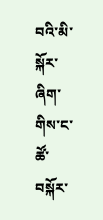བའི་མི་སྐོར་ཞིག་གིས་ང་ཚོ་བསྐོར་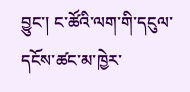བྱུང་། ང་ཚོའི་ལག་གི་དངུལ་དངོས་ཚང་མ་ཁྱེར་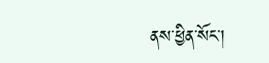ནས་ཕྱིན་སོང་།